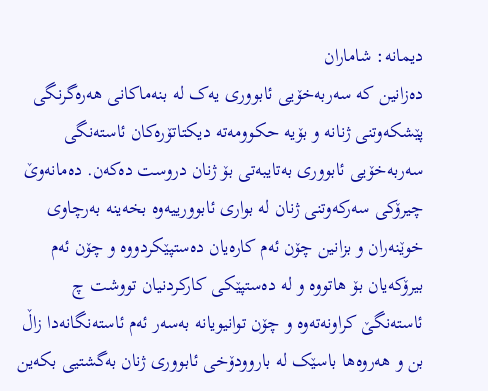دیمانە: شاماران
دەزانین کە سەربەخۆیی ئابووری یەک لە بنەماکانی هەرەگرنگی پێشکەوتنی ژنانە و بۆیە حکوومەتە دیکتاتۆرەکان ئاستەنگی سەربەخۆیی ئابووری بەتایبەتی بۆ ژنان دروست دەکەن. دەمانەوێ چیرۆکی سەرکەوتنی ژنان لە بواری ئابوورییەوە بخەینە بەرچاوی خوێنەران و بزانین چۆن ئەم کارەیان دەستپێکردووە و چۆن ئەم بیرۆکەیان بۆ هاتووە و لە دەستپێکی کارکردنیان تووشت چ ئاستەنگێ کراونەتەوە و چۆن توانیویانە بەسەر ئەم ئاستەنگانەدا زاڵ بن و هەروەها باسێک لە باروودۆخی ئابووری ژنان بەگشتیی بکەین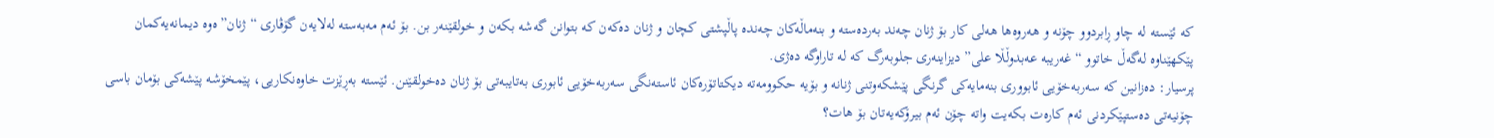کە ئێستە لە چاو ڕابردوو چۆنە و هەروەها هەلی کار بۆ ژنان چەند بەردەستە و بنەماڵەکان چەندە پاڵپشتی کچان و ژنان دەکەن کە بتوانن گەشە بکەن و خولقێنەر بن. بۆ ئەم مەبەستە لەلایەن گۆڤاری “ژنان”ەوە دیمانەیەکمان پێکهێناوە لەگەڵ خاتوو “غەریبە عەبدوڵڵا علی” دیزاینەری جلوبەرگ کە لە تاراوگە دەژی.
پرسیار: دەزانین کە سەربەخۆیی ئابووری بنەمایەکی گرنگی پێشکەوتنی ژنانە و بۆیە حکوومەتە دیکتاتۆرەکان ئاستەنگی سەربەخۆیی ئابوری بەتایبەتی بۆ ژنان دەخولقێنن. ئێستە بەڕێزت خاوەنکاریی، پێمخۆشە پێشەکی بۆمان باسی چۆنیەتی دەستپێکردنی ئەم کارەت بکەیت واتە چۆن ئەم بیرۆکەیەتان بۆ هات؟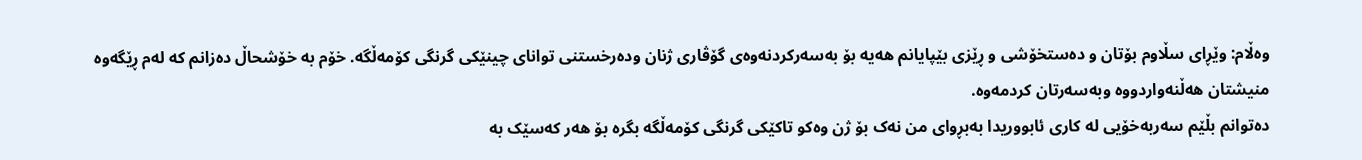وەڵام: وێڕای سڵاوم بۆتان و دەستخۆشی و ڕێزی بێپایانم هەیە بۆ بەسەرکردنەوەی گۆڤاری ژنان ودەرخستنی توانای چینێکی گرنگی کۆمەڵگە. خۆم بە خۆشحاڵ دەزانم کە لەم ڕێگەوە منیشتان هەڵنەواردووە وبەسەرتان کردمەوە.
دەتوانم بڵێم سەربەخۆیی لە کاری ئابووریدا بەبڕوای من نەک بۆ ژن وەکو تاکێکی گرنگی کۆمەڵگە بگرە بۆ هەر کەسێک بە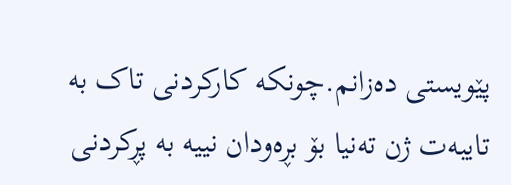پێویستی دەزانم.چونکە کارکردنی تاک بە تایبەت ژن تەنیا بۆ بڕەودان نییە بە پڕکردنی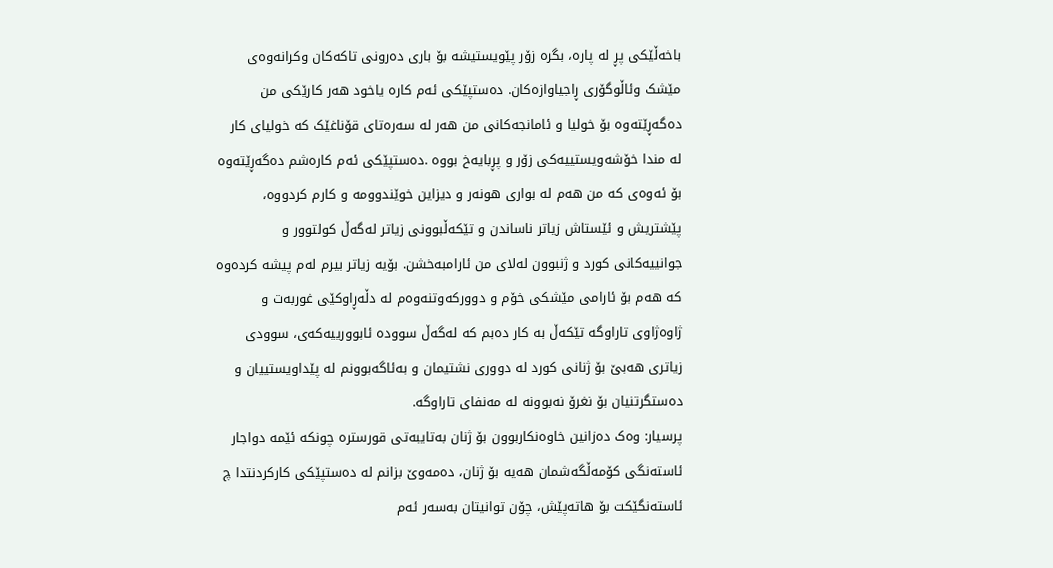باخەڵێکی پڕ لە پارە، بگرە زۆر پێویستیشە بۆ باری دەرونی تاکەکان وکرانەوەی مێشک وئاڵوگۆری ڕاجیاوازەکان. دەستپێکی ئەم کارە یاخود هەر کارێکی من دەگەڕێتەوە بۆ خولیا و ئامانجەکانی من هەر لە سەرەتای قۆناغێک کە خولیای کار لە مندا خۆشەویستییەکی زۆر و پڕبایەخ بووە .دەستپێکی ئەم کارەشم دەگەڕێتەوە بۆ ئەوەی کە من هەم لە بواری هونەر و دیزاین خوێندوومە و کارم کردووە، پێشتریش و ئێستاش زیاتر ناساندن و تێکەڵبوونی زیاتر لەگەڵ کولتوور و جوانییەکانی کورد و ژنبوون لەلای من ئارامبەخشن. بۆیە زیاتر بیرم لەم پیشە کردەوە کە هەم بۆ ئارامی مێشکی خۆم و دوورکەوتنەوەم لە دڵەڕاوکێی غوربەت و ژاوەژاوی تاراوگە تێکەڵ بە کار دەبم کە لەگەڵ سوودە ئابوورییەکەی، سوودی زیاتری هەبێ بۆ ژنانی کورد لە دووری نشتیمان و بەئاگەبوونم لە پێداویستییان و دەستگرتنیان بۆ نغرۆ نەبوونە لە مەنفای تاراوگە.
پرسیار: وەک دەزانین خاوەنکاربوون بۆ ژنان بەتایبەتی قورسترە چونکە ئێمە دواجار ئاستەنگی کۆمەڵگەشمان هەیە بۆ ژنان، دەمەوێ بزانم لە دەستپێکی کارکردنتدا چ ئاستەنگێکت بۆ هاتەپێش، چۆن توانیتان بەسەر ئەم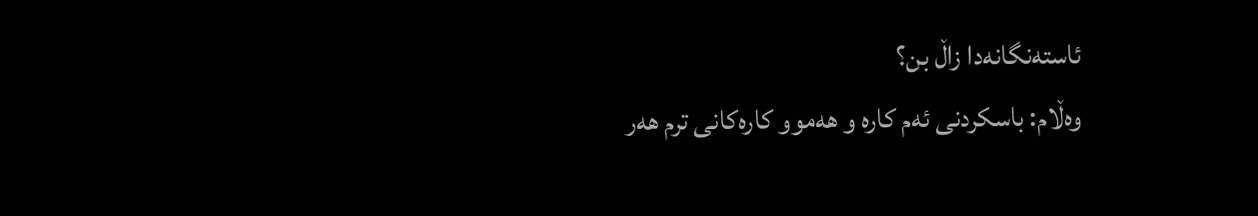ئاستەنگانەدا زاڵ بن؟
وەڵام: باسکردنی ئەم کارە و هەموو کارەکانی ترم هەر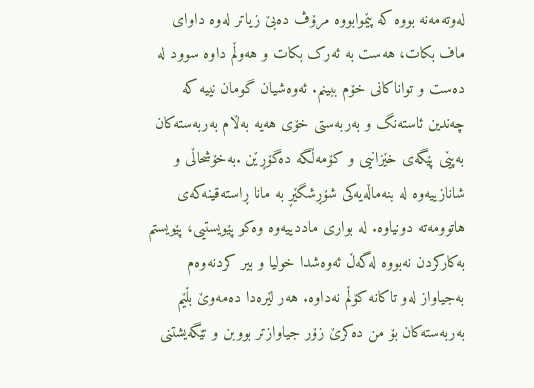لەوتەمەنە بووە کە پێموابووە مرۆڤ دەبێ زیاتر لەوە داوای ماف بکات، هەست بە ئەرک بکات و هەوڵم داوە سوود لە دەست و تواناکانی خۆم ببینم. ئەوەشیان گومان نییە کە چەندین ئاستەنگ و بەربەستی خۆی هەیە بەڵام بەربەستەکان بەپێی پێگەی خێزانیی و کۆمەڵگە دەگۆڕێن .بەخۆشحاڵی و شانازییەوە لە بنەماڵەیەکی شۆڕشگێڕ بە مانا ڕاستەقینەکەی هاتوومەتە دونیاوە. لە بواری ماددییەوە وەکو پێویستیی، پێویستم بەکارکردن نەبووە لەگەڵ ئەوەشدا خولیا و بیر کردنەوەم بەجیاواز لەو تاکانە کۆڵم نەداوە. هەر لێرەدا دەمەوێ بڵێم بەربەستەکان بۆ من دەکرێ زۆر جیاوازتر بووبن و تێگەیشتنی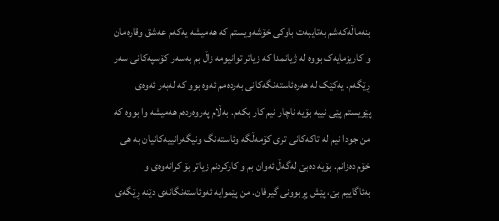بنەماڵەکەشم بەتایبەت باوکی خۆشەویستم کە هەمیشە یەکەم عەشق وقارەمان و کاریزمایەک بووە لە ژیانمدا کە زیاتر توانیومە زاڵ بم بەسەر کۆسپەکانی سەر ڕێگەم. یەکێک لە هەرەئاستەنگەکانی بەردەمم ئەوە بوو کە لەبەر ئەوەی پێویستم پێی نییە بۆیە ناچار نیم کار بکەم. بەڵام پەروەردەم هەمیشە وا بووە کە من جودا نیم لە تاکەکانی تری کۆمەڵگە وئاستەنگ ونیگەرانییەکانیان بە هی خۆم دەزانم. بۆیە دەبێ لەگەڵ ئەوان بم و کارکردنم زیاتر بۆ کرانەوەی و بەئاگاییم بێ، پێش پڕبوونی گیرفان. من پێموایە ئەوئاستەنگانەی دێنە ڕێگەی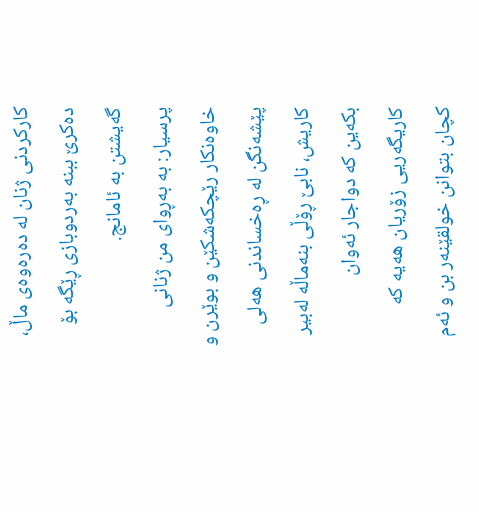کارکردنی ژنان لە دەرەوەی ماڵ، دەکرێ ببنە بەردوبازی ڕێگە بۆ گەیشتن بە ئامانج.
پرسیار: بە بەڕوای من ژنانی خاوەنکار رێچکەشکێن و بوێرن و پێشەنگن لە ڕەخساندنی هەلی کاریش، نابێ ڕۆڵی بنەماڵە لەبیر بکەین کە دواجار ئەوان کاریگەریی زۆریان هەیە کە کچان بتوانن خولقێنەر بن و ئەم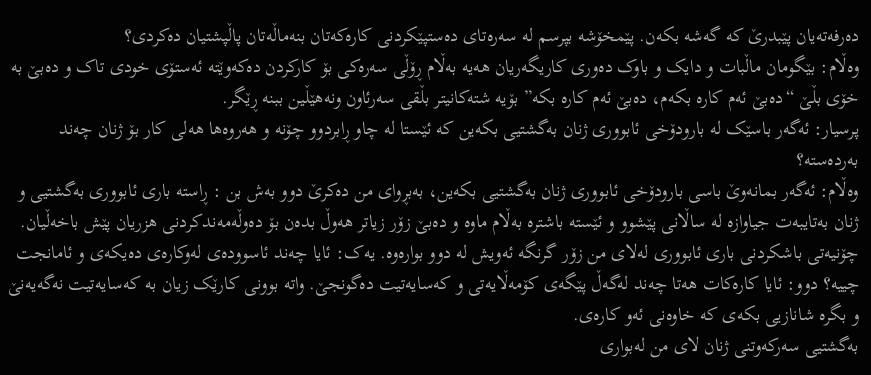دەرفەتەیان پێبدرێ کە گەشە بکەن. پێمخۆشە بپرسم لە سەرەتای دەستپێکردنی کارەکەتان بنەماڵەتان پاڵپشتیان دەکردی؟
وەڵام: بێگومان ماڵبات و دایک و باوک دەوری کاریگەریان هەیە بەڵام ڕۆڵی سەرەکی بۆ کارکردن دەکەوێتە ئەستۆی خودی تاک و دەبێ بە خۆی بڵێ “دەبێ ئەم کارە بکەم، دەبێ ئەم کارە بکە” بۆیە شتەکانیتر بڵقی سەرئاون ونەهێڵین ببنە ڕێگر.
پرسیار: ئەگەر باسێک لە بارودۆخی ئابووری ژنان بەگشتیی بکەین کە ئێستا لە چاو ڕابردوو چۆنە و هەروەها هەلی کار بۆ ژنان چەند بەردەستە؟
وەڵام: ئەگەر بمانەوێ باسی بارودۆخی ئابووری ژنان بەگشتیی بکەین، بەبڕوای من دەکرێ دوو بەش بن : ڕاستە باری ئابووری بەگشتیی و ژنان بەتایبەت جیاوازە لە ساڵانی پێشوو و ئێستە باشترە بەڵام ماوە و دەبێ زۆر زیاتر هەوڵ بدەن بۆ دەوڵەمەندکردنی هزریان پێش باخەڵیان. چۆنیەتی باشکردنی باری ئابووری لەلای من زۆر گرنگە ئەویش لە دوو بوارەوە. یەک: ئایا چەند ئاسوودەی لەوکارەی دەیکەی و ئامانجت چییە؟ دوو: ئایا کارەکات هەتا چەند لەگەڵ پێگەی کۆمەڵایەتی و کەسایەتیت دەگونجێ. واتە بوونی کارێک زیان بە کەسایەتیت نەگەیەنێ و بگرە شانازیی بکەی کە خاوەنی ئەو کارەی.
بەگشتیی سەرکەوتنی ژنان لای من لەبواری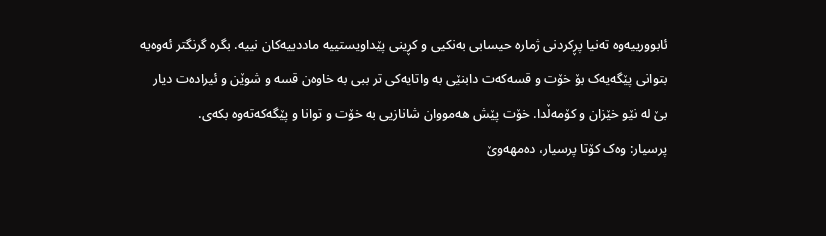ئابوورییەوە تەنیا پڕکردنی ژمارە حیسابی بەنکیی و کڕینی پێداویستییە ماددییەکان نییە. بگرە گرنگتر ئەوەیە بتوانی پێگەیەک بۆ خۆت و قسەکەت دابنێی بە واتایەکی تر ببی بە خاوەن قسە و شوێن و ئیرادەت دیار بێ لە نێو خێزان و کۆمەڵدا. خۆت پێش هەمووان شانازیی بە خۆت و توانا و پێگەکەتەوە بکەی.
پرسیار: وەک کۆتا پرسیار، دەمهەوێ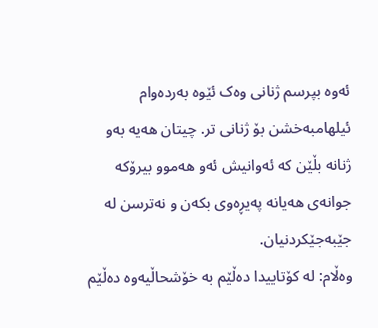ئەوە بپرسم ژنانی وەک ئێوە بەردەوام ئیلهامبەخشن بۆ ژنانی تر. چیتان هەیە بەو ژنانە بڵێن کە ئەوانیش ئەو هەموو بیرۆکە جوانەی هەیانە پەیڕەوی بکەن و نەترسن لە جێبەجێکردنیان.
وەڵام: لە کۆتاییدا دەڵێم بە خۆشحاڵیەوە دەڵێم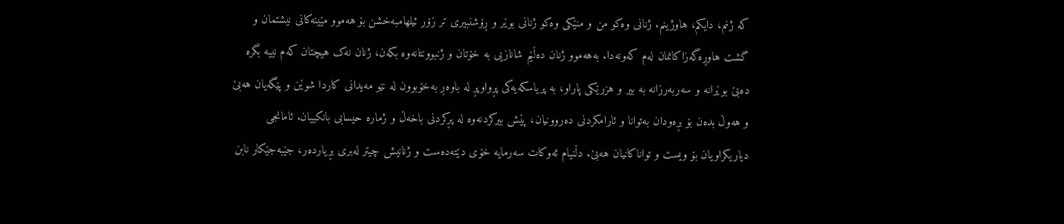کە ژنم، دایکم، هاوژینم. ژنانی وەکو من و منێکی وەکو ژنانی بوێر و ڕۆشنبیری تر زۆر ئیلهامبەخشن بۆ هەموو مێینەکانی نیشتمان و گشت هاوڕەگەزاکانمان لەم کەونەدا. بەهەموو ژنان دەڵێم شانازیی بە خۆتان و ژنبوونتانەوە بکەن، ژنان نەک هیچتان کەم نییە بگرە دەبێ بوێرانە و سەربەرزانە بە بیر و هزرێکی پاراو، بە پریاسکەیەکی پڕواوپڕ لە باوەڕ بەخۆبوون لە نێو مەیدانی کاردا شوێن و پێگەیان هەبێ و هەوڵ بدەن بۆ بڕەودان بەتوانا و ئارامکردنی دەروونیان، پێش بیرکردنەوە لە پڕکردنی باخەڵ و ژمارە حیسابی بانکییان. ئامانجی دیاریکراویان بۆ ویست و تواناکانیان هەبێ. دڵنیام ئەوکات سەرمایە خۆی دێتەدەست و ژنانیش چیتر لەبری بڕیاردەر، جێبەجێکار نابن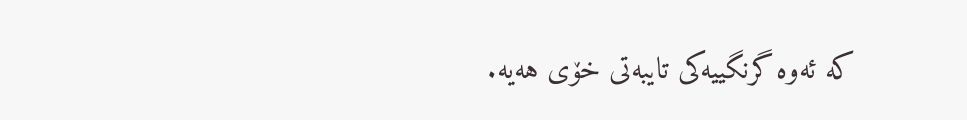کە ئەوە گرنگییەکی تایبەتی خۆی هەیە.